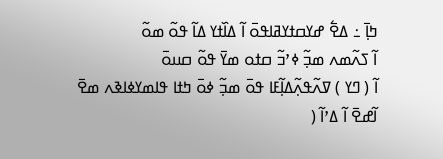ߤߊ߲߫ ߸ ߡߐ߱ ߝߌߛߙߌߥߊߟߋ߫ ߊ߬ ߡߊ߰ߙߌ ߡߊ߬ ߟߋ߬ ߘߋ߬
ߊ߬ ߖߍ߬ߘߍ ߘߏ߲߬ ߦߴߏ߬ ߛߙߋ ߘߌ߫ ߟߋ߬ ߛߎߋ߫
ߊ߬ ( ߣߌ ) ߜߍ߬ߟߍ߲߬ߡߊ߲߬ߓߊ ߟߋ߫ ߘߏ߲߬ ߦߋ߫ ߤߙߊ ߟߊߘߌߦߊߢߍ ߘߐ߫
ߊ߬ߝߐ߫ ߊ߬ ߡߴߊ߬ (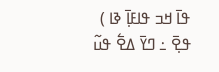ߟߊ߫ ߞߏ ߟߊߓߊ߲߫ ߢߊ ) ߟߐ߲߫ ߸ ߣߌ߫ ߡߐ߱ ߟߎ߬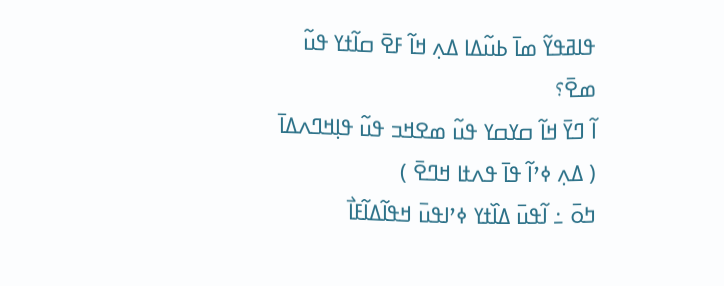ߟߊߥߟߌ߬ ߘߊ߫ ߕߎ߬ߡߊ ߡߍ߲ ߞߊ߬ ߓߐ߫ ߛߊ߬ߙߌ ߟߎ߬ ߘߐ߫؟
ߊ߬ ߣߌ߫ ߞߊ߬ ߛߌߛߌ ߟߎ߬ ߘߐߞߏ ߟߎ߬ ߟߊ߲ߞߣߍߡߊ߫ ( ߡߍ߲ ߦߴߊ߬ ߟߊ߫ ߟߍߙߊ ߞߣߐ߫ )
ߤߋ߫ ߸ ߊ߬ߟߎ߫ ߡߊ߰ߙߌ ߦߴߊߟߎ߫ ߞߟߊ߬ߡߊ߬ߓߊ߯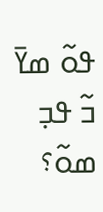ߟߋ߬ ߘߌ߫ ߏ߬ ߟߏ߲ ߘߋ߬؟